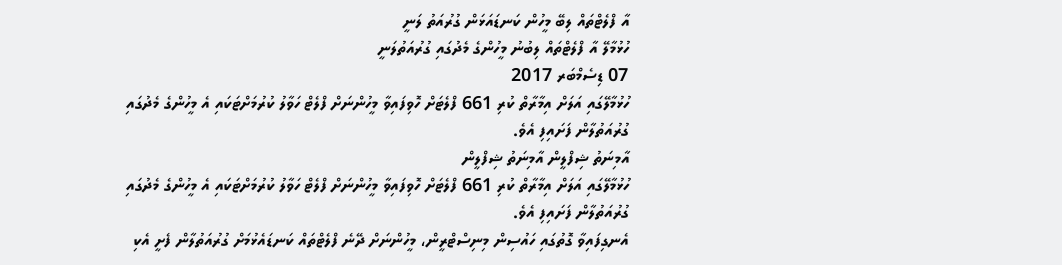އާ ފްލެޓްތައް ލިބޭ މީހުން ކަނޑައަޅަން ގުރުއަތު ލަނީ
ހުޅުމާލޭ އާ ފްލެޓްތައް ލިބުނު މީހުންގެ މެދުގައި ގުރުއަތުލަނީ
07 ޑިސެމްބަރ 2017
ހުޅުމާލޭގައި އަލަށް އިމާރާތް ކުރި 661 ފްލެޓަށް ހޮވިފައިވާ މީހުންނަށް ފްލެޓް ހަވާލު ކުރުމަށްޓަކައި އެ މީހުންގެ މެދުގައި ގުރުއަތުލާން ފަށައިފި އެވެ.
އާމިނަތު ޝިފްލީން އާމިނަތު ޝިފްލީން
ހުޅުމާލޭގައި އަލަށް އިމާރާތް ކުރި 661 ފްލެޓަށް ހޮވިފައިވާ މީހުންނަށް ފްލެޓް ހަވާލު ކުރުމަށްޓަކައި އެ މީހުންގެ މެދުގައި ގުރުއަތުލާން ފަށައިފި އެވެ.
އެނގިފައިވާ ގޮތުގައި ހައުސިން މިނިސްޓްރީން، މީހުންނަށް ދޭނެ ފްލެޓްތައް ކަނޑައެޅުމަށް ގުރުއަތުލާން ފެށީ އެކި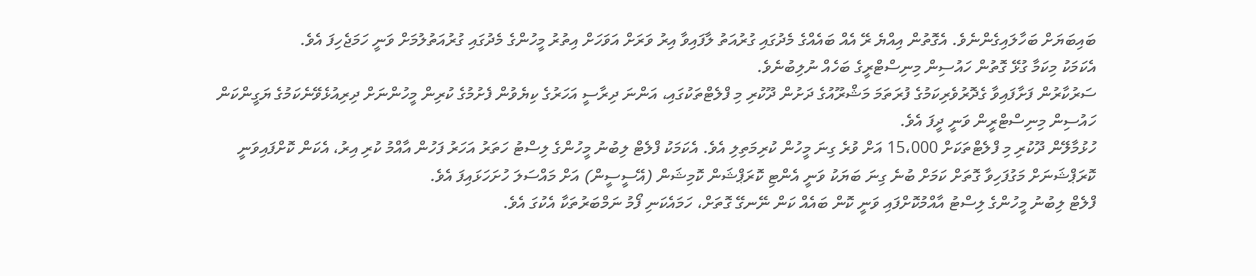ބައިބަޔަށް ބަހާލައިގެންނެވެ. އެގޮތުން އިއްޔެ ރޭ އެއް ބައެއްގެ މެދުގައި ގުރުއަތު ލާފައިވާ އިރު ވަރަށް އަވަހަށް އިތުރު މީހުންގެ މެދުގައި ގުރުއަތުލުމަށް ވަނީ ހަމަޖެހިފަ އެވެ.
އެކަމަކު މިކަމާ ގުޅޭ ގޮތުން ހައުސިން މިނިސްޓްރީގެ ބަހެއް ނުލިބުނެވެ.
ސަރުކާރުން ފަށާފައިވާ ގެދޮރުވެރިކަމުގެ ފުރަތަމަ މަޝްރޫއުގެ ދަށުން ދޫކުރި މި ފްލެޓްތަކުގައި، އަންނަ ދިރާސީ އަހަރުގެ ކިޔެވުން ފެށުމުގެ ކުރިން މީހުންނަށް ދިރިއުޅެވޭނެކަމުގެ ޔަގީންކަން ހައުސިން މިނިސްޓްރީން ވަނީ ދީފަ އެވެ.
ހުޅުމާލޭން ދޫކުރި މި ފްލެޓްތަކަށް 15،000 އަށް ވުރެ ގިނަ މީހުން ކުރިމަތިލި އެވެ. އެކަމަކު ފްލެޓް ލިބުނު މީހުންގެ ލިސްޓު ހަތަރު އަހަރު ފަހުން އާއްމު ކުރި އިރު، އެކަން ކޮށްފައިވަނީ ކޮރަޕްޝަނަށް މަގުފަހިވާ ގޮތަށް ކަމަށް ބުނެ ގިނަ ބަޔަކު ވަނީ އެންޓި ކޮރަޕްޝަން ކޮމިޝަން (އޭސީސީން) އަށް މައްސަލަ ހުށަހަޅައިފަ އެވެ.
ފްލެޓް ލިބުނު މީހުންގެ ލިސްޓު އާއްމުކޮށްފައި ވަނީ ކޮން ބައެއް ކަން ނޭނގޭ ގޮތަށް، ހަމައެކަނި ފޯމު ނަމްބަރުތަކާ އެކުގަ އެވެ.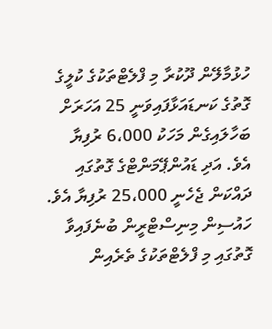ހުޅުމާލޭން ދޫކުރާ މި ފްލެޓްތަކުގެ ކުލީގެ ގޮތުގެ ކަނޑައަޅާފައިވަނީ 25 އަހަރަށް ބަހާލައިގެން މަހަކު 6،000 ރުފިޔާ އެވެ. އަދި ޑައުންޕޭމަންޓްގެ ގޮތުގައި ދައްކަން ޖެހެނީ 25،000 ރުފިޔާ އެވެ.
ހައުސިން މިނިސްޓްރީން ބުނެފައިވާ ގޮތުގައި މި ފްލެޓްތަކުގެ ތެރެއިން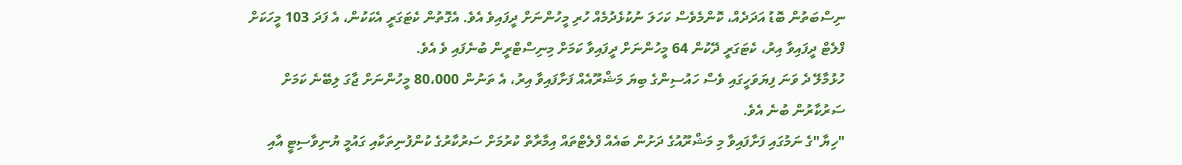ނިސްބަތުން ބޮޑު އަދަދެއް، ކޮންމެވެސް ކަހަލަ ނުކުޅެދުމެއް ހުރި މީހުންނަށް ދީފައިވެ އެވެ. އެގޮތުން ކެޓަގަރީ އެކަކުން، އެ ފަދަ 103 މީހަކަށް ފްލެޓް ދީފައިވާ އިރު، ކެޓަގަރީ ދޭކުން 64 މީހުންނަށް ދީފައިވާ ކަމަށް މިނިސްޓްރީން ބުނެފައި ވެ އެވެ.
ހުޅުމާލޭ ދެ ވަނަ ފިޔަވަހީގައި ވެސް ހައުސިންގެ ބިޔަ މަޝްރޫއެއް ފަށާފައިވާ އިރު، އެ ތަނުން 80،000 މީހުންނަށް ޖާގަ ލިބޭނެ ކަމަށް ސަރުކާރުން ބުނެ އެވެ.
"ހިޔާ"ގެ ނަމުގައި ފަށާފައިވާ މި މަޝްރޫއުގެ ދަށުން ބައެއް ފްލެޓްތައް އިމާރާތް ކުރުމަށް ސަރުކާރުގެ ކުންފުނިތަކާއި ގައުމީ ޔުނިވާސިޓީ އާއި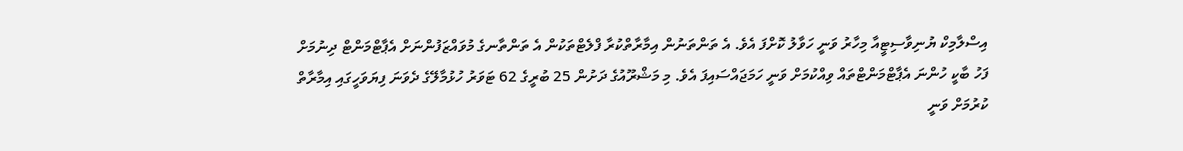އިސްލާމިކް ޔުނިވާސިޓީއާ މިހާރު ވަނީ ހަވާލު ކޮށްފަ އެވެ. އެ ތަންތަނުން އިމާރާތްކުރާ ފްލެޓްތަކުން އެ ތަންތާނގެ މުވައްޒަފުންނަށް އެޕާޓްމަންޓް ދިނުމަށް ފަހު ބާކީ ހުންނަ އެޕާޓްމަންޓްތައް ވިއްކުމަށް ވަނީ ހަމަޖައްސައިފަ އެވެ. މި މަޝްރޫއުގެ ދަށުން 25 ބުރީގެ 62 ޓަވަރު ހުޅުމާލޭގެ ދެވަނަ ފިޔަވަހީގައި އިމާރާތް ކުރުމަށް ވަނީ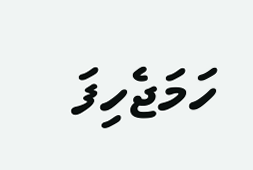ހަމަޖެހިފަ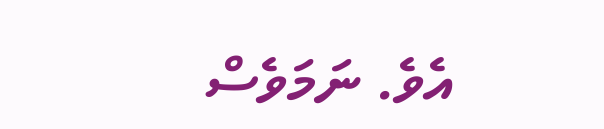އެވެ. ނަމަވެސް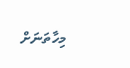މިހާތަނަށް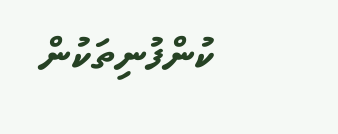ކުންފުނިތަކުން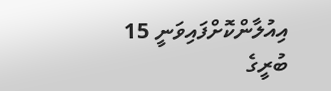އިއުލާންކޮށްފައިވަނީ 15 ބުރީގެ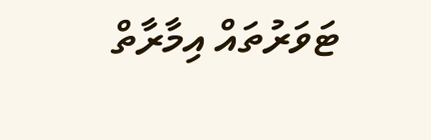ޓަވަރުތައް އިމާރާތް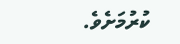ކުރުމަށެވެ.